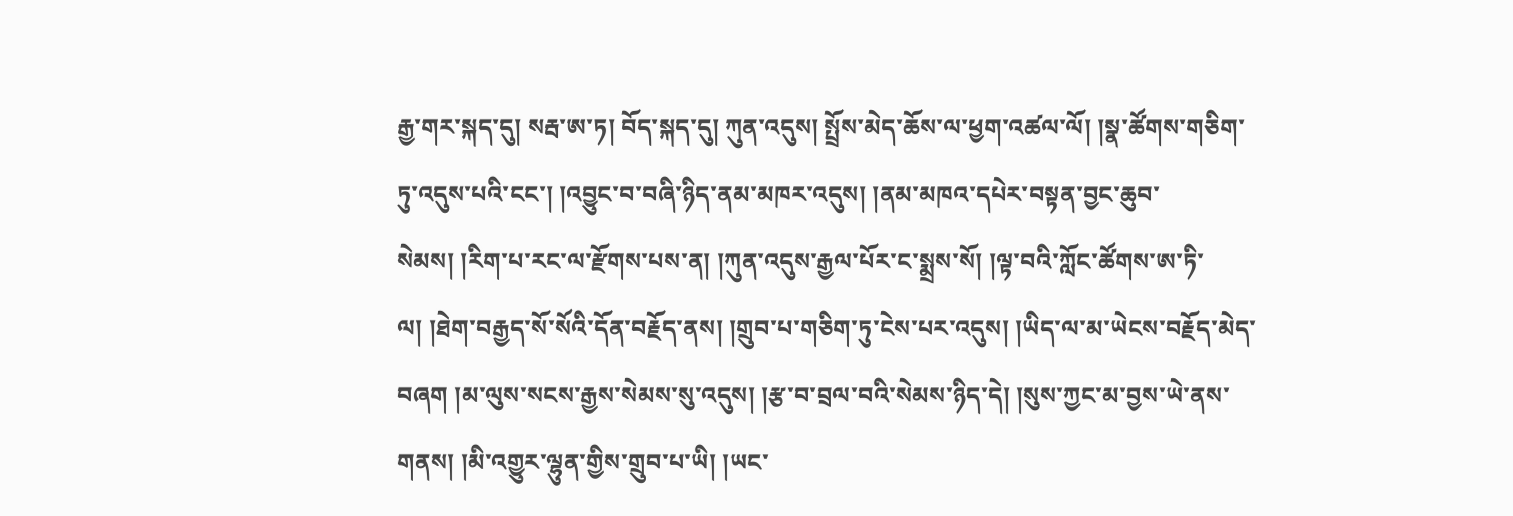རྒྱ་གར་སྐད་དུ། སརྦ་ཨ་ཏ། བོད་སྐད་དུ། ཀུན་འདུས། སྤྲོས་མེད་ཆོས་ལ་ཕྱག་འཚལ་ལོ། །སྣ་ཚོགས་གཅིག་ཏུ་འདུས་པའི་ངང་། །འབྱུང་བ་བཞི་ཉིད་ནམ་མཁར་འདུས། །ནམ་མཁའ་དཔེར་བསྟན་བྱང་ཆུབ་སེམས། །རིག་པ་རང་ལ་རྫོགས་པས་ན། །ཀུན་འདུས་རྒྱལ་པོར་ང་སྨྲས་སོ། །ལྟ་བའི་ཀློང་ཚོགས་ཨ་ཏི་ལ། །ཐེག་བརྒྱད་སོ་སོའི་དོན་བརྗོད་ནས། །གྲུབ་པ་གཅིག་ཏུ་ངེས་པར་འདུས། །ཡིད་ལ་མ་ཡེངས་བརྗོད་མེད་བཞག །མ་ལུས་སངས་རྒྱས་སེམས་སུ་འདུས། །རྩ་བ་བྲལ་བའི་སེམས་ཉིད་དེ། །སུས་ཀྱང་མ་བྱས་ཡེ་ནས་གནས། །མི་འགྱུར་ལྷུན་གྱིས་གྲུབ་པ་ཡི། །ཡང་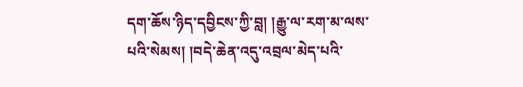དག་ཆོས་ཉིད་དབྱིངས་ཀྱི་བླ། །རྒྱུ་ལ་རག་མ་ལས་པའི་སེམས། །བདེ་ཆེན་འདུ་འབྲལ་མེད་པའི་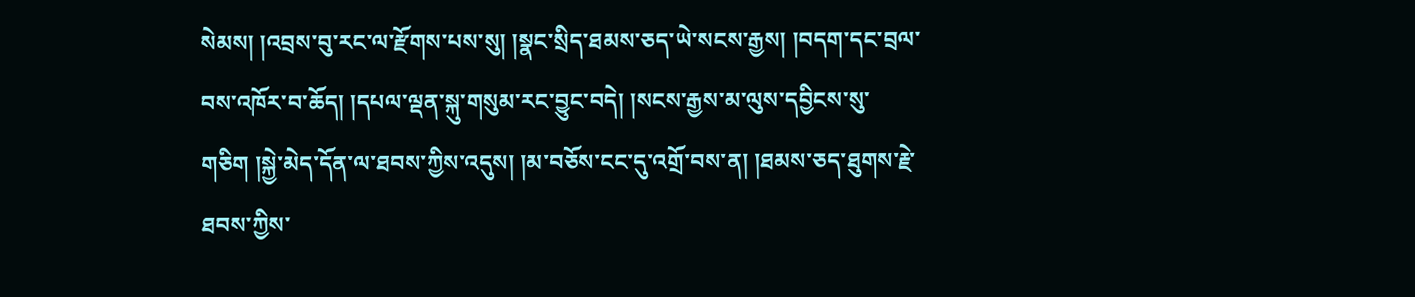སེམས། །འབྲས་བུ་རང་ལ་རྫོགས་པས་སུ། །སྣང་སྲིད་ཐམས་ཅད་ཡེ་སངས་རྒྱས། །བདག་དང་བྲལ་བས་འཁོར་བ་ཆོད། །དཔལ་ལྡན་སྐུ་གསུམ་རང་བྱུང་བདེ། །སངས་རྒྱས་མ་ལུས་དབྱིངས་སུ་གཅིག །སྐྱེ་མེད་དོན་ལ་ཐབས་ཀྱིས་འདུས། །མ་བཅོས་ངང་དུ་འགྲོ་བས་ན། །ཐམས་ཅད་ཐུགས་རྗེ་ཐབས་ཀྱིས་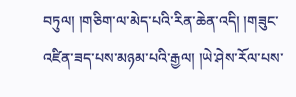བཏུལ། །གཅིག་ལ་མེད་པའི་རིན་ཆེན་འདི། །གཟུང་འཛིན་ཟད་པས་མཉམ་པའི་རྒྱལ། །ཡེ་ཤེས་རོལ་པས་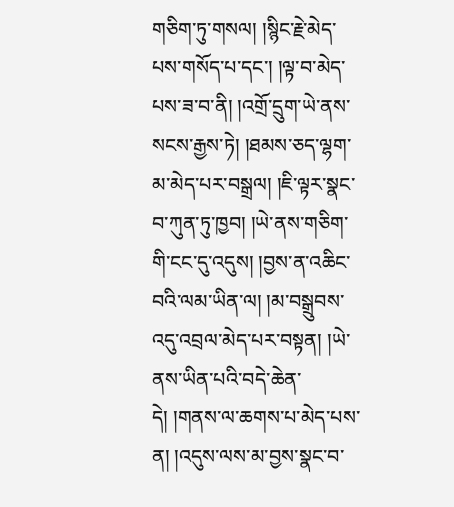གཅིག་ཏུ་གསལ། །སྙིང་རྗེ་མེད་པས་གསོད་པ་དང་། །ལྟ་བ་མེད་པས་ཟ་བ་ནི། །འགྲོ་དྲུག་ཡེ་ནས་སངས་རྒྱས་ཏེ། །ཐམས་ཅད་ལྷག་མ་མེད་པར་བསྒྲལ། །ཇི་ལྟར་སྣང་བ་ཀུན་ཏུ་ཁྱབ། །ཡེ་ནས་གཅིག་གི་ངང་དུ་འདུས། །བྱས་ན་འཆིང་བའི་ལམ་ཡིན་ལ། །མ་བསྒྲུབས་འདུ་འབྲལ་མེད་པར་བསྟན། །ཡེ་ནས་ཡིན་པའི་བདེ་ཆེན་དེ། །གནས་ལ་ཆགས་པ་མེད་པས་ན། །འདུས་ལས་མ་བྱས་སྣང་བ་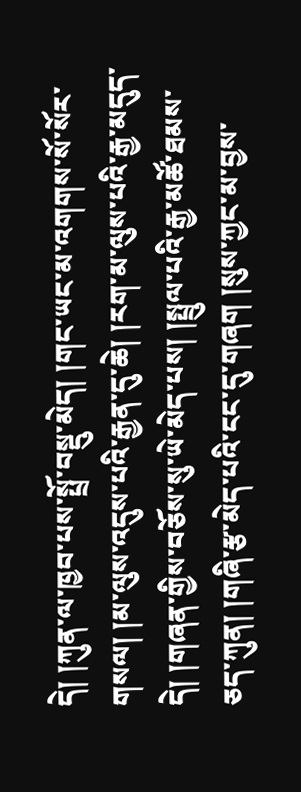དེ། །ཀུན་ལ་ཁྱབ་པས་སྤྲོ་བསྡུ་མེད། །གང་ཡང་མ་འགགས་སོ་སོར་གསལ། །མ་ལུས་འདུས་པའི་རྒྱན་དུ་ཆེ། །རག་མ་ལུས་པའི་རྒྱ་མདུད་དེ། །གཞན་གྱིས་བཅོས་སུ་ཡེ་མེད་པས། །སྤྲུལ་པའི་རྒྱ་མཚོ་ཐམས་ཅད་ཀུན། །གཞི་རྩ་མེད་པའི་ངང་དུ་གཞག །སུས་ཀྱང་མ་བྱས་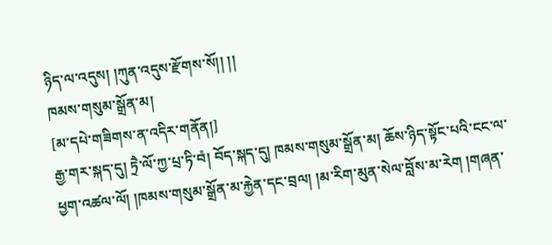ཉིད་ལ་འདུས། །ཀུན་འདུས་རྫོགས་སོ།། །།
ཁམས་གསུམ་སྒྲོན་མ།
[མ་དཔེ་གཟིགས་ན་འདིར་གནོན།]
རྒྱ་གར་སྐད་དུ། ཏྲཻ་ལོ་ཀྱ་པྲ་ཏི་བཾ། བོད་སྐད་དུ། ཁམས་གསུམ་སྒྲོན་མ། ཆོས་ཉིད་སྟོང་པའི་ངང་ལ་ཕྱག་འཚལ་ལོ། །ཁམས་གསུམ་སྒྲོན་མ་རྐྱེན་དང་བྲལ། །མ་རིག་མུན་སེལ་བློས་མ་རེག །གཞན་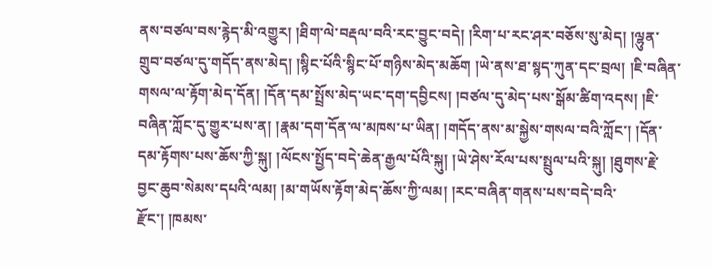ནས་བཙལ་བས་རྙེད་མི་འགྱུར། །ཐིག་ལེ་བརྡལ་བའི་རང་བྱུང་བདེ། །རིག་པ་རང་ཤར་བཅོས་སུ་མེད། །ལྷུན་གྲུབ་བཙལ་དུ་གདོད་ནས་མེད། །སྙིང་པོའི་སྙིང་པོ་གཉིས་མེད་མཆོག །ཡེ་ནས་ཐ་སྙད་ཀུན་དང་བྲལ། །ཇི་བཞིན་གསལ་ལ་རྟོག་མེད་དོན། །དོན་དམ་སྤྲོས་མེད་ཡང་དག་དབྱིངས། །བཙལ་དུ་མེད་པས་སྒོམ་ཚིག་འདས། །ཇི་བཞིན་ཀློང་དུ་གྱུར་པས་ན། །རྣམ་དག་དོན་ལ་མཁས་པ་ཡིན། །གདོད་ནས་མ་སྐྱེས་གསལ་བའི་ཀློང་། །དོན་དམ་རྟོགས་པས་ཆོས་ཀྱི་སྐུ། །ལོངས་སྤྱོད་བདེ་ཆེན་རྒྱལ་པོའི་སྐུ། །ཡེ་ཤེས་རོལ་པས་སྤྲུལ་པའི་སྐུ། །ཐུགས་རྗེ་བྱང་ཆུབ་སེམས་དཔའི་ལམ། །མ་གཡོས་རྟོག་མེད་ཆོས་ཀྱི་ལམ། །རང་བཞིན་གནས་པས་བདེ་བའི་རྫོང་། །ཁམས་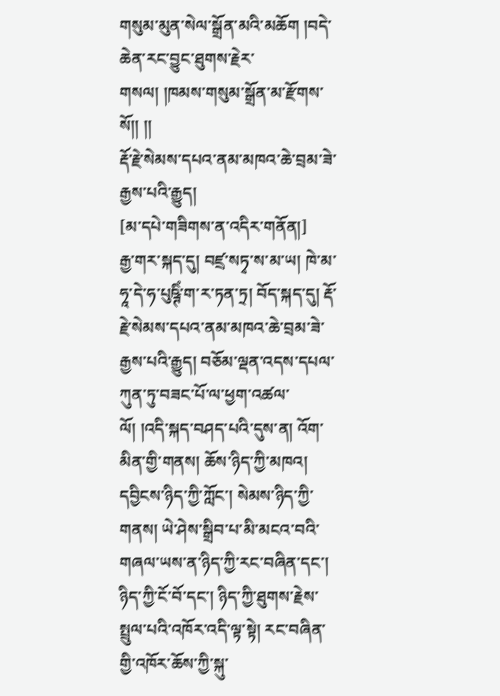གསུམ་མུན་སེལ་སྒྲོན་མའི་མཆོག །བདེ་ཆེན་རང་བྱུང་ཐུགས་རྗེར་གསལ། །ཁམས་གསུམ་སྒྲོན་མ་རྫོགས་སོ།། །།
རྡོ་རྗེ་སེམས་དཔའ་ནམ་མཁའ་ཆེ་བྲམ་ཟེ་རྒྱས་པའི་རྒྱུད།
[མ་དཔེ་གཟིགས་ན་འདིར་གནོན།]
རྒྱ་གར་སྐད་དུ། བཛྲ་སཏྭ་ས་མ་ཡ། ཁེ་མ་ཧཱ་དེ་ཧ་པུཥྚིཾ་ག་ར་ཏན་ཏྲ། བོད་སྐད་དུ། རྡོ་རྗེ་སེམས་དཔའ་ནམ་མཁའ་ཆེ་བྲམ་ཟེ་རྒྱས་པའི་རྒྱུད། བཅོམ་ལྡན་འདས་དཔལ་ཀུན་ཏུ་བཟང་པོ་ལ་ཕྱག་འཚལ་ལོ། །འདི་སྐད་བཤད་པའི་དུས་ན། འོག་མིན་གྱི་གནས། ཆོས་ཉིད་ཀྱི་མཁའ། དབྱིངས་ཉིད་ཀྱི་ཀློང་། སེམས་ཉིད་ཀྱི་གནས། ཡེ་ཤེས་སྒྲིབ་པ་མི་མངའ་བའི་གཞལ་ཡས་ན་ཉིད་ཀྱི་རང་བཞིན་དང་། ཉིད་ཀྱི་ངོ་བོ་དང་། ཉིད་ཀྱི་ཐུགས་རྗེས་སྤྲུལ་པའི་འཁོར་འདི་ལྟ་སྟེ། རང་བཞིན་གྱི་འཁོར་ཆོས་ཀྱི་སྐུ་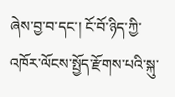ཞེས་བྱ་བ་དང་། ངོ་བོ་ཉིད་ཀྱི་འཁོར་ལོངས་སྤྱོད་རྫོགས་པའི་སྐུ་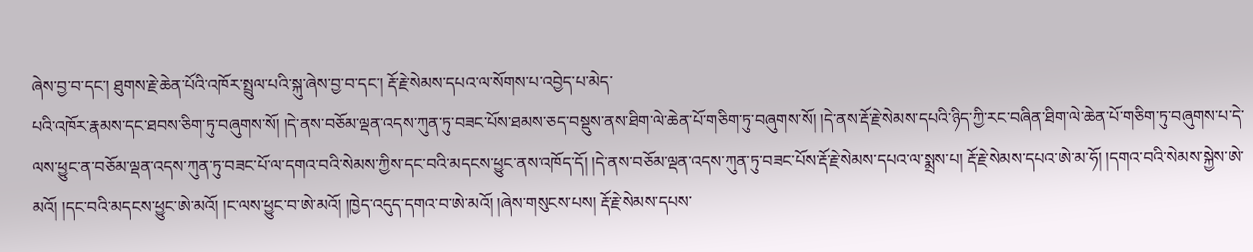ཞེས་བྱ་བ་དང་། ཐུགས་རྗེ་ཆེན་པོའི་འཁོར་སྤྲུལ་པའི་སྐུ་ཞེས་བྱ་བ་དང་། རྡོ་རྗེ་སེམས་དཔའ་ལ་སོགས་པ་འབྱེད་པ་མེད་
པའི་འཁོར་རྣམས་དང་ཐབས་ཅིག་ཏུ་བཞུགས་སོ། །དེ་ནས་བཅོམ་ལྡན་འདས་ཀུན་ཏུ་བཟང་པོས་ཐམས་ཅད་བསྡུས་ནས་ཐིག་ལེ་ཆེན་པོ་གཅིག་ཏུ་བཞུགས་སོ། །དེ་ནས་རྡོ་རྗེ་སེམས་དཔའི་ཉིད་ཀྱི་རང་བཞིན་ཐིག་ལེ་ཆེན་པོ་གཅིག་ཏུ་བཞུགས་པ་དེ་ལས་ཕྱུང་ན་བཅོམ་ལྡན་འདས་ཀུན་ཏུ་བཟང་པོ་ལ་དགའ་བའི་སེམས་ཀྱིས་དང་བའི་མདངས་ཕྱུང་ནས་འཁོད་དོ། །དེ་ནས་བཅོམ་ལྡན་འདས་ཀུན་ཏུ་བཟང་པོས་རྡོ་རྗེ་སེམས་དཔའ་ལ་སྨྲས་པ། རྡོ་རྗེ་སེམས་དཔའ་ཨེ་མ་ཧོ། །དགའ་བའི་སེམས་སྐྱེས་ཨེ་མའོ། །དང་བའི་མདངས་ཕྱུང་ཨེ་མའོ། །ང་ལས་ཕྱུང་བ་ཨེ་མའོ། །ཁྱེད་འདུད་དགའ་བ་ཨེ་མའོ། །ཞེས་གསུངས་པས། རྡོ་རྗེ་སེམས་དཔས་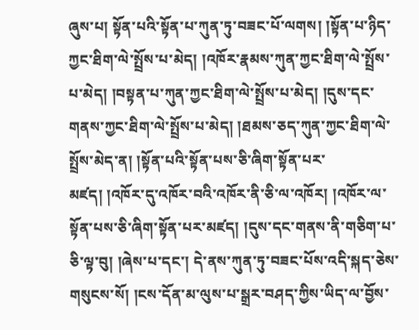ཞུས་པ། སྟོན་པའི་སྟོན་པ་ཀུན་ཏུ་བཟང་པོ་ལགས། །སྟོན་པ་ཉིད་ཀྱང་ཐིག་ལེ་སྤྲོས་པ་མེད། །འཁོར་རྣམས་ཀུན་ཀྱང་ཐིག་ལེ་སྤྲོས་པ་མེད། །བསྟན་པ་ཀུན་ཀྱང་ཐིག་ལེ་སྤྲོས་པ་མེད། །དུས་དང་གནས་ཀྱང་ཐིག་ལེ་སྤྲོས་པ་མེད། །ཐམས་ཅད་ཀུན་ཀྱང་ཐིག་ལེ་སྤྲོས་མེད་ན། །སྟོན་པའི་སྟོན་པས་ཅི་ཞིག་སྟོན་པར་མཛད། །འཁོར་དུ་འཁོར་བའི་འཁོར་ནི་ཅི་ལ་འཁོར། །འཁོར་ལ་སྟོན་པས་ཅི་ཞིག་སྟོན་པར་མཛད། །དུས་དང་གནས་ནི་གཅིག་པ་ཅི་ལྟ་བུ། །ཞེས་པ་དང་། དེ་ནས་ཀུན་ཏུ་བཟང་པོས་འདི་སྐད་ཅེས་གསུངས་སོ། །ངས་དོན་མ་ལུས་པ་སྒྲར་བཤད་ཀྱིས་ཡིད་ལ་བྱོས་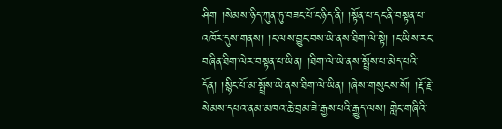ཤིག །སེམས་ཉིད་ཀུན་ཏུ་བཟང་པོ་ང་ཉིད་ནི། །སྟོན་པ་དང་ནི་བསྟན་པ་འཁོར་དུས་གནས། །ང་ལས་བྱུང་བས་ཡེ་ནས་ཐིག་ལེ་སྟེ། །ང་ཡིས་རང་བཞིན་ཐིག་ལེར་བསྟན་པ་ཡིན། །ཐིག་ལེ་ཡེ་ནས་སྤྲོས་པ་མེད་པའི་དོན། །སྙིང་པོ་མ་སྤྲོས་ཡེ་ནས་ཐིག་ལེ་ཡིན། །ཞེས་གསུངས་སོ། །རྡོ་རྗེ་སེམས་དཔའ་ནམ་མཁའ་ཆེ་བྲམ་ཟེ་རྒྱས་པའི་རྒྱུད་ལས། གླེང་གཞིའི་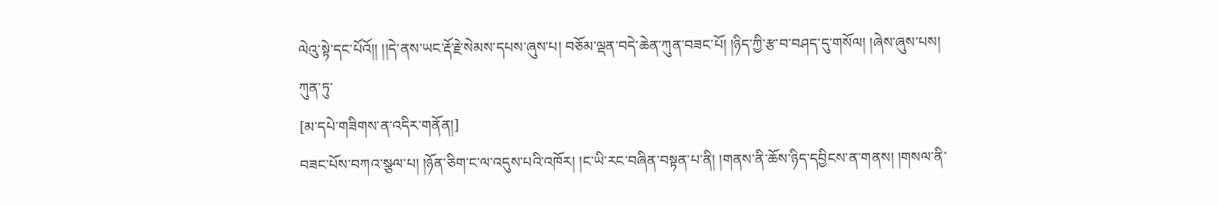ལེའུ་སྟེ་དང་པོའོ།། །།དེ་ནས་ཡང་རྡོ་རྗེ་སེམས་དཔས་ཞུས་པ། བཅོམ་ལྡན་བདེ་ཆེན་ཀུན་བཟང་པོ། །ཉིད་ཀྱི་རྩ་བ་བཤད་དུ་གསོལ། །ཞེས་ཞུས་པས། ཀུན་ཏུ་
[མ་དཔེ་གཟིགས་ན་འདིར་གནོན།]
བཟང་པོས་བཀའ་སྩལ་པ། །ཉོན་ཅིག་ང་ལ་འདུས་པའི་འཁོར། །ང་ཡི་རང་བཞིན་བསྟན་པ་ནི། །གནས་ནི་ཆོས་ཉིད་དབྱིངས་ན་གནས། །གསལ་ནི་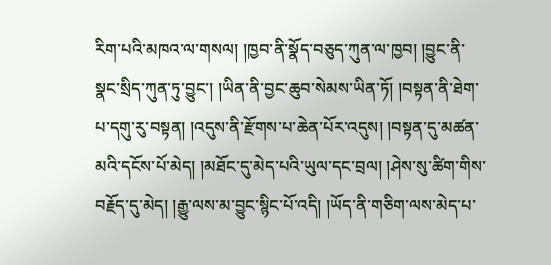རིག་པའི་མཁའ་ལ་གསལ། །ཁྱབ་ནི་སྣོད་བཅུད་ཀུན་ལ་ཁྱབ། །བྱུང་ནི་སྣང་སྲིད་ཀུན་ཏུ་བྱུང་། །ཡིན་ནི་བྱང་ཆུབ་སེམས་ཡིན་ཏོ། །བསྟན་ནི་ཐེག་པ་དགུ་རུ་བསྟན། །འདུས་ནི་རྫོགས་པ་ཆེན་པོར་འདུས། །བསྟན་དུ་མཚན་མའི་དངོས་པོ་མེད། །མཐོང་དུ་མེད་པའི་ཡུལ་དང་བྲལ། །ཤེས་སུ་ཚིག་གིས་བརྗོད་དུ་མེད། །རྒྱུ་ལས་མ་བྱུང་སྙིང་པོ་འདི། །ཡོད་ནི་གཅིག་ལས་མེད་པ་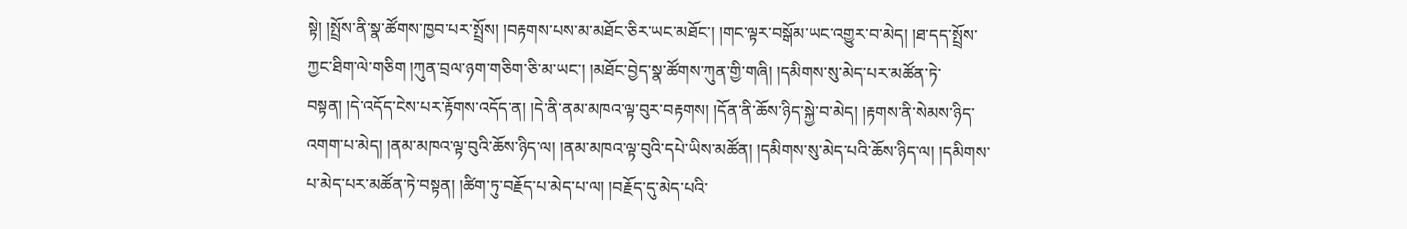སྟེ། །སྤྲོས་ནི་སྣ་ཚོགས་ཁྱབ་པར་སྤྲོས། །བརྟགས་པས་མ་མཐོང་ཅིར་ཡང་མཐོང་། །གང་ལྟར་བསྒོམ་ཡང་འགྱུར་བ་མེད། །ཐ་དད་སྤྲོས་ཀྱང་ཐིག་ལེ་གཅིག །ཀུན་བྲལ་ཉག་གཅིག་ཅི་མ་ཡང་། །མཐོང་བྱེད་སྣ་ཚོགས་ཀུན་གྱི་གཞི། །དམིགས་སུ་མེད་པར་མཚོན་ཏེ་བསྟན། །དེ་འདོད་ངེས་པར་རྟོགས་འདོད་ན། །དེ་ནི་ནམ་མཁའ་ལྟ་བུར་བརྟགས། །དོན་ནི་ཆོས་ཉིད་སྐྱེ་བ་མེད། །རྟགས་ནི་སེམས་ཉིད་འགག་པ་མེད། །ནམ་མཁའ་ལྟ་བུའི་ཆོས་ཉིད་ལ། །ནམ་མཁའ་ལྟ་བུའི་དཔེ་ཡིས་མཚོན། །དམིགས་སུ་མེད་པའི་ཆོས་ཉིད་ལ། །དམིགས་པ་མེད་པར་མཚོན་ཏེ་བསྟན། །ཚིག་ཏུ་བརྗོད་པ་མེད་པ་ལ། །བརྗོད་དུ་མེད་པའི་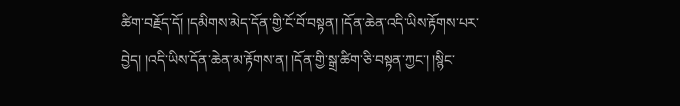ཚིག་བརྗོད་དོ། །དམིགས་མེད་དོན་གྱི་ངོ་བོ་བསྟན། །དོན་ཆེན་འདི་ཡིས་རྟོགས་པར་བྱེད། །འདི་ཡིས་དོན་ཆེན་མ་རྟོགས་ན། །དོན་གྱི་སྒྲ་ཚིག་ཅི་བསྟན་ཀྱང་། །སྙིང་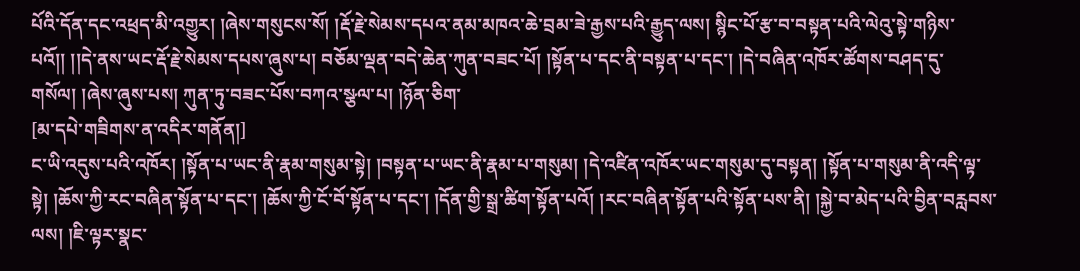པོའི་དོན་དང་འཕྲད་མི་འགྱུར། །ཞེས་གསུངས་སོ། །རྡོ་རྗེ་སེམས་དཔའ་ནམ་མཁའ་ཆེ་བྲམ་ཟེ་རྒྱས་པའི་རྒྱུད་ལས། སྙིང་པོ་རྩ་བ་བསྟན་པའི་ལེའུ་སྟེ་གཉིས་པའོ།། །།དེ་ནས་ཡང་རྡོ་རྗེ་སེམས་དཔས་ཞུས་པ། བཅོམ་ལྡན་བདེ་ཆེན་ཀུན་བཟང་པོ། །སྟོན་པ་དང་ནི་བསྟན་པ་དང་། །དེ་བཞིན་འཁོར་ཚོགས་བཤད་དུ་གསོལ། །ཞེས་ཞུས་པས། ཀུན་ཏུ་བཟང་པོས་བཀའ་སྩལ་པ། །ཉོན་ཅིག་
[མ་དཔེ་གཟིགས་ན་འདིར་གནོན།]
ང་ཡི་འདུས་པའི་འཁོར། །སྟོན་པ་ཡང་ནི་རྣམ་གསུམ་སྟེ། །བསྟན་པ་ཡང་ནི་རྣམ་པ་གསུམ། །དེ་འཛིན་འཁོར་ཡང་གསུམ་དུ་བསྟན། །སྟོན་པ་གསུམ་ནི་འདི་ལྟ་སྟེ། །ཆོས་ཀྱི་རང་བཞིན་སྟོན་པ་དང་། །ཆོས་ཀྱི་ངོ་བོ་སྟོན་པ་དང་། །དོན་གྱི་སྒྲ་ཚིག་སྟོན་པའོ། །རང་བཞིན་སྟོན་པའི་སྟོན་པས་ནི། །སྐྱེ་བ་མེད་པའི་བྱིན་བརླབས་ལས། །ཇི་ལྟར་སྣང་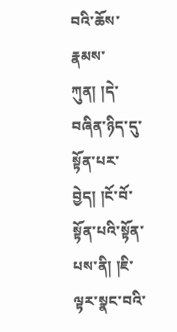བའི་ཆོས་རྣམས་ཀུན། །དེ་བཞིན་ཉིད་དུ་སྟོན་པར་བྱེད། །ངོ་བོ་སྟོན་པའི་སྟོན་པས་ནི། །ཇི་ལྟར་སྣང་བའི་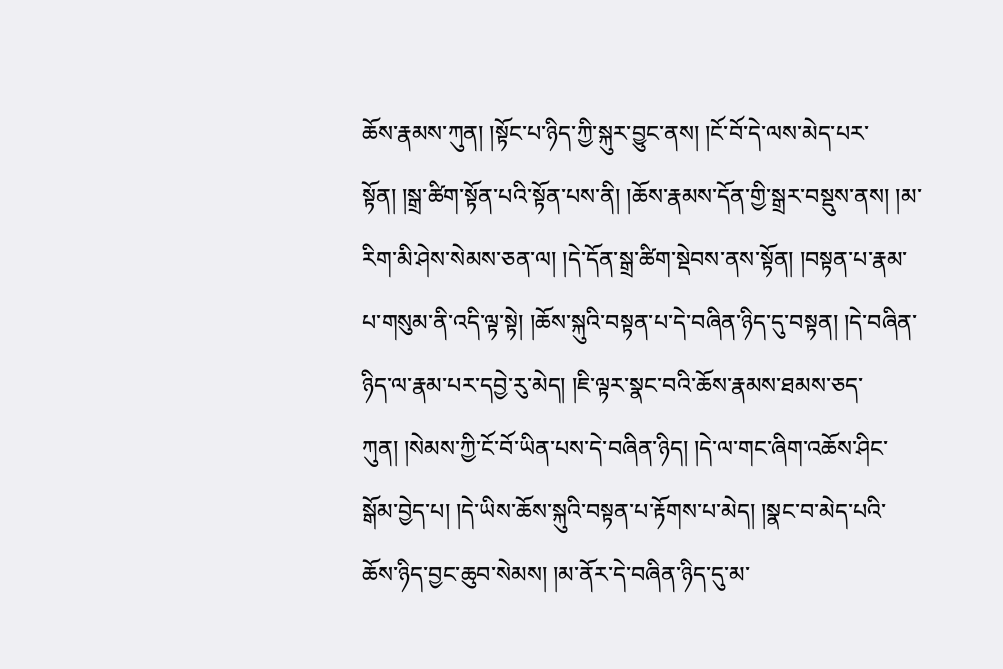ཆོས་རྣམས་ཀུན། །སྟོང་པ་ཉིད་ཀྱི་སྐུར་བྱུང་ནས། །ངོ་བོ་དེ་ལས་མེད་པར་སྟོན། །སྒྲ་ཚིག་སྟོན་པའི་སྟོན་པས་ནི། །ཆོས་རྣམས་དོན་གྱི་སྒྲར་བསྡུས་ནས། །མ་རིག་མི་ཤེས་སེམས་ཅན་ལ། །དེ་དོན་སྒྲ་ཚིག་སྡེབས་ནས་སྟོན། །བསྟན་པ་རྣམ་པ་གསུམ་ནི་འདི་ལྟ་སྟེ། །ཆོས་སྐུའི་བསྟན་པ་དེ་བཞིན་ཉིད་དུ་བསྟན། །དེ་བཞིན་ཉིད་ལ་རྣམ་པར་དབྱེ་རུ་མེད། །ཇི་ལྟར་སྣང་བའི་ཆོས་རྣམས་ཐམས་ཅད་ཀུན། །སེམས་ཀྱི་ངོ་བོ་ཡིན་པས་དེ་བཞིན་ཉིད། །དེ་ལ་གང་ཞིག་འཆོས་ཤིང་སྒོམ་བྱེད་པ། །དེ་ཡིས་ཆོས་སྐུའི་བསྟན་པ་རྟོགས་པ་མེད། །སྣང་བ་མེད་པའི་ཆོས་ཉིད་བྱང་ཆུབ་སེམས། །མ་ནོར་དེ་བཞིན་ཉིད་དུ་མ་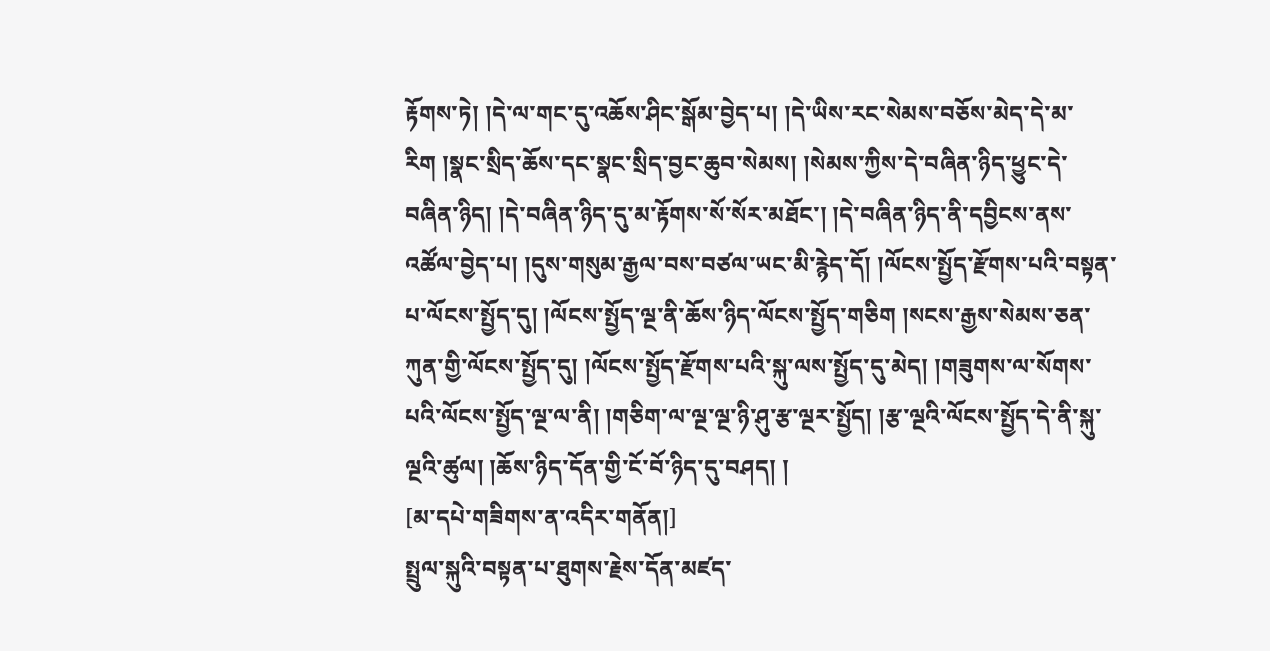རྟོགས་ཏེ། །དེ་ལ་གང་དུ་འཆོས་ཤིང་སྒོམ་བྱེད་པ། །དེ་ཡིས་རང་སེམས་བཅོས་མེད་དེ་མ་རིག །སྣང་སྲིད་ཆོས་དང་སྣང་སྲིད་བྱང་ཆུབ་སེམས། །སེམས་ཀྱིས་དེ་བཞིན་ཉིད་ཕྱུང་དེ་བཞིན་ཉིད། །དེ་བཞིན་ཉིད་དུ་མ་རྟོགས་སོ་སོར་མཐོང་། །དེ་བཞིན་ཉིད་ནི་དབྱིངས་ནས་འཚོལ་བྱེད་པ། །དུས་གསུམ་རྒྱལ་བས་བཙལ་ཡང་མི་རྙེད་དོ། །ལོངས་སྤྱོད་རྫོགས་པའི་བསྟན་པ་ལོངས་སྤྱོད་དུ། །ལོངས་སྤྱོད་ལྔ་ནི་ཆོས་ཉིད་ལོངས་སྤྱོད་གཅིག །སངས་རྒྱས་སེམས་ཅན་ཀུན་གྱི་ལོངས་སྤྱོད་དུ། །ལོངས་སྤྱོད་རྫོགས་པའི་སྐུ་ལས་སྤྱོད་དུ་མེད། །གཟུགས་ལ་སོགས་པའི་ལོངས་སྤྱོད་ལྔ་ལ་ནི། །གཅིག་ལ་ལྔ་ལྔ་ཉི་ཤུ་རྩ་ལྔར་སྤྱོད། །རྩ་ལྔའི་ལོངས་སྤྱོད་དེ་ནི་སྐུ་ལྔའི་ཚུལ། །ཆོས་ཉིད་དོན་གྱི་ངོ་བོ་ཉིད་དུ་བཤད། །
[མ་དཔེ་གཟིགས་ན་འདིར་གནོན།]
སྤྲུལ་སྐུའི་བསྟན་པ་ཐུགས་རྗེས་དོན་མཛད་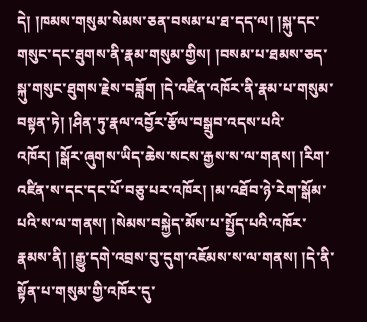དེ། །ཁམས་གསུམ་སེམས་ཅན་བསམ་པ་ཐ་དད་ལ། །སྐུ་དང་གསུང་དང་ཐུགས་ནི་རྣམ་གསུམ་གྱིས། །བསམ་པ་ཐམས་ཅད་སྐུ་གསུང་ཐུགས་རྗེས་བཟློག །དེ་འཛིན་འཁོར་ནི་རྣམ་པ་གསུམ་བསྟན་ཏེ། །ཤིན་ཏུ་རྣལ་འབྱོར་རྩོལ་བསྒྲུབ་འདས་པའི་འཁོར། །སྒོར་ཞུགས་ཡིད་ཆེས་སངས་རྒྱས་ས་ལ་གནས། །རིག་འཛིན་ས་དང་དང་པོ་བཅུ་པར་འཁོར། །མ་འཐོབ་ཉེ་རེག་སྒོམ་པའི་ས་ལ་གནས། །སེམས་བསྐྱེད་མོས་པ་སྤྱོད་པའི་འཁོར་རྣམས་ནི། །རྒྱུ་དགེ་འབྲས་བུ་དུག་འཇོམས་ས་ལ་གནས། །དེ་ནི་སྟོན་པ་གསུམ་གྱི་འཁོར་དུ་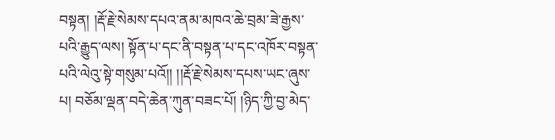བསྟན། །རྡོ་རྗེ་སེམས་དཔའ་ནམ་མཁའ་ཆེ་བྲམ་ཟེ་རྒྱས་པའི་རྒྱུད་ལས། སྟོན་པ་དང་ནི་བསྟན་པ་དང་འཁོར་བསྟན་པའི་ལེའུ་སྟེ་གསུམ་པའོ།། །།རྡོ་རྗེ་སེམས་དཔས་ཡང་ཞུས་པ། བཅོམ་ལྡན་བདེ་ཆེན་ཀུན་བཟང་པོ། །ཉིད་ཀྱི་བྱ་མེད་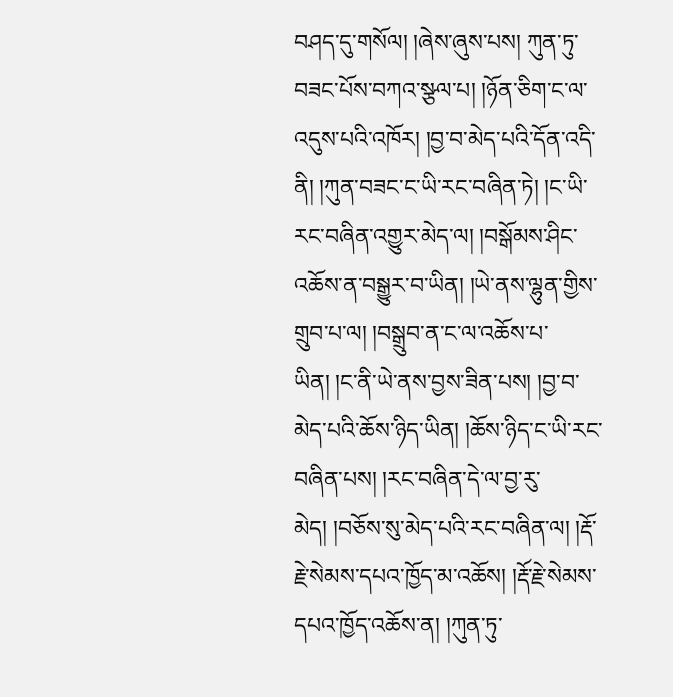བཤད་དུ་གསོལ། །ཞེས་ཞུས་པས། ཀུན་ཏུ་བཟང་པོས་བཀའ་སྩལ་པ། །ཉོན་ཅིག་ང་ལ་འདུས་པའི་འཁོར། །བྱ་བ་མེད་པའི་དོན་འདི་ནི། །ཀུན་བཟང་ང་ཡི་རང་བཞིན་ཏེ། །ང་ཡི་རང་བཞིན་འགྱུར་མེད་ལ། །བསྒོམས་ཤིང་འཆོས་ན་བསྒྱུར་བ་ཡིན། །ཡེ་ནས་ལྷུན་གྱིས་གྲུབ་པ་ལ། །བསྒྲུབ་ན་ང་ལ་འཆོས་པ་ཡིན། །ང་ནི་ཡེ་ནས་བྱས་ཟིན་པས། །བྱ་བ་མེད་པའི་ཆོས་ཉིད་ཡིན། །ཆོས་ཉིད་ང་ཡི་རང་བཞིན་པས། །རང་བཞིན་དེ་ལ་བྱ་རུ་མེད། །བཅོས་སུ་མེད་པའི་རང་བཞིན་ལ། །རྡོ་རྗེ་སེམས་དཔའ་ཁྱོད་མ་འཆོས། །རྡོ་རྗེ་སེམས་དཔའ་ཁྱོད་འཆོས་ན། །ཀུན་ཏུ་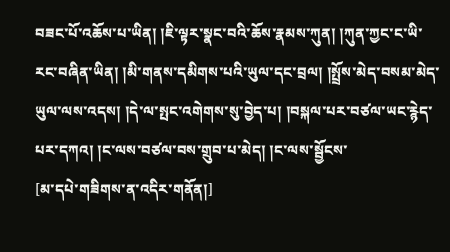བཟང་པོ་འཆོས་པ་ཡིན། །ཇི་ལྟར་སྣང་བའི་ཆོས་རྣམས་ཀུན། །ཀུན་ཀྱང་ང་ཡི་རང་བཞིན་ཡིན། །མི་གནས་དམིགས་པའི་ཡུལ་དང་བྲལ། །སྤྲོས་མེད་བསམ་མེད་ཡུལ་ལས་འདས། །དེ་ལ་སྤང་འགེགས་སུ་བྱེད་པ། །བསྐལ་པར་བཙལ་ཡང་རྙེད་པར་དཀའ། །ང་ལས་བཙལ་བས་གྲུབ་པ་མེད། །ང་ལས་སྦྱོངས་
[མ་དཔེ་གཟིགས་ན་འདིར་གནོན།]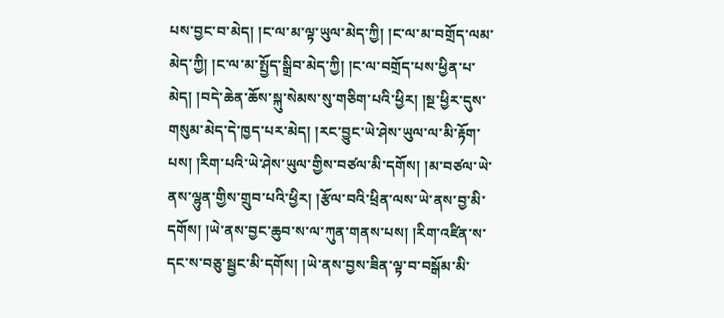པས་བྱང་བ་མེད། །ང་ལ་མ་ལྟ་ཡུལ་མེད་ཀྱི། །ང་ལ་མ་བགྲོད་ལམ་མེད་ཀྱི། །ང་ལ་མ་སྤྱོད་སྒྲིབ་མེད་ཀྱི། །ང་ལ་བགྲོད་པས་ཕྱིན་པ་མེད། །བདེ་ཆེན་ཆོས་སྐུ་སེམས་སུ་གཅིག་པའི་ཕྱིར། །སྔ་ཕྱིར་དུས་གསུམ་མེད་དེ་ཁྱད་པར་མེད། །རང་བྱུང་ཡེ་ཤེས་ཡུལ་ལ་མི་རྟོག་པས། །རིག་པའི་ཡེ་ཤེས་ཡུལ་གྱིས་བཙལ་མི་དགོས། །མ་བཙལ་ཡེ་ནས་ལྷུན་གྱིས་གྲུབ་པའི་ཕྱིར། །རྩོལ་བའི་ཕྲིན་ལས་ཡེ་ནས་བྱ་མི་དགོས། །ཡེ་ནས་བྱང་ཆུབ་ས་ལ་ཀུན་གནས་པས། །རིག་འཛིན་ས་དང་ས་བཅུ་སྦྱང་མི་དགོས། །ཡེ་ནས་བྱས་ཟིན་ལྟ་བ་བསྒོམ་མི་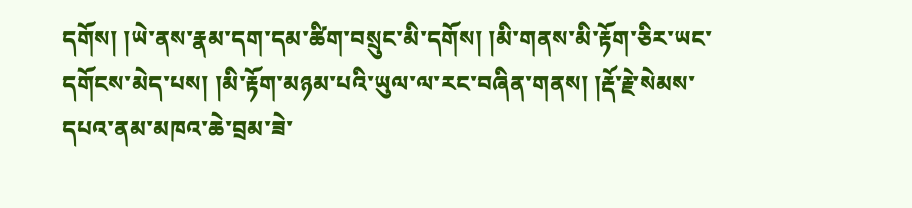དགོས། །ཡེ་ནས་རྣམ་དག་དམ་ཚིག་བསྲུང་མི་དགོས། །མི་གནས་མི་རྟོག་ཅིར་ཡང་དགོངས་མེད་པས། །མི་རྟོག་མཉམ་པའི་ཡུལ་ལ་རང་བཞིན་གནས། །རྡོ་རྗེ་སེམས་དཔའ་ནམ་མཁའ་ཆེ་བྲམ་ཟེ་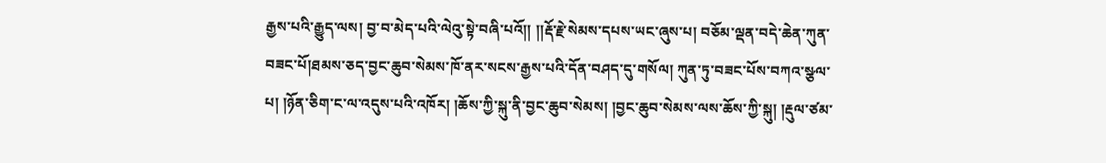རྒྱས་པའི་རྒྱུད་ལས། བྱ་བ་མེད་པའི་ལེའུ་སྟེ་བཞི་པའོ།། །།རྡོ་རྗེ་སེམས་དཔས་ཡང་ཞུས་པ། བཅོམ་ལྡན་བདེ་ཆེན་ཀུན་བཟང་པོ།ཐམས་ཅད་བྱང་ཆུབ་སེམས་ཁོ་ནར་སངས་རྒྱས་པའི་དོན་བཤད་དུ་གསོལ། ཀུན་ཏུ་བཟང་པོས་བཀའ་སྩལ་པ། །ཉོན་ཅིག་ང་ལ་འདུས་པའི་འཁོར། །ཆོས་ཀྱི་སྐུ་ནི་བྱང་ཆུབ་སེམས། །བྱང་ཆུབ་སེམས་ལས་ཆོས་ཀྱི་སྐུ། །རྡུལ་ཙམ་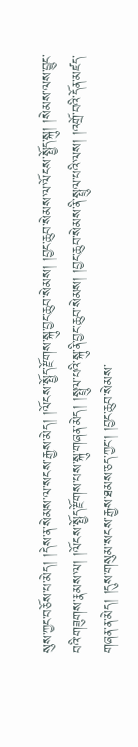སུས་ཀྱང་བཅོས་པ་མེད། །དེས་ན་སེམས་ལ་སངས་རྒྱས་མེད། །ལོངས་སྤྱོད་རྫོགས་སྐུ་བྱང་ཆུབ་སེམས། །བྱང་ཆུབ་སེམས་ལ་ལོངས་སྤྱོད་སྐུ། །སེམས་ལས་བྱུང་བའི་གཟུགས་རྣམས་ལ། །ལོངས་སྤྱོད་རྫོགས་པས་སྐུ་གཞན་མེད། །སྤྲུལ་པའི་སྐུ་ནི་བྱང་ཆུབ་སེམས། །བྱང་ཆུབ་སེམས་ནི་སྤྲུལ་པའི་ལས། །འགྲོ་བའི་དོན་མཛད་གཞན་ན་མེད། །དུས་གསུམ་སངས་རྒྱས་ཐམས་ཅད་ཀྱང་། །བྱང་ཆུབ་སེམས་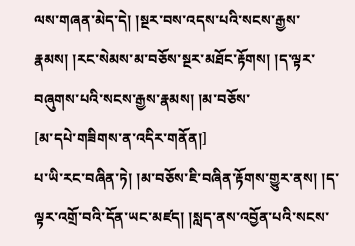ལས་གཞན་མེད་དེ། །སྔར་བས་འདས་པའི་སངས་རྒྱས་རྣམས། །རང་སེམས་མ་བཅོས་སྔར་མཐོང་རྟོགས། །ད་ལྟར་བཞུགས་པའི་སངས་རྒྱས་རྣམས། །མ་བཅོས་
[མ་དཔེ་གཟིགས་ན་འདིར་གནོན།]
པ་ཡི་རང་བཞིན་ཏེ། །མ་བཅོས་ཇི་བཞིན་རྟོགས་གྱུར་ནས། །ད་ལྟར་འགྲོ་བའི་དོན་ཡང་མཛད། །སླད་ནས་འབྱོན་པའི་སངས་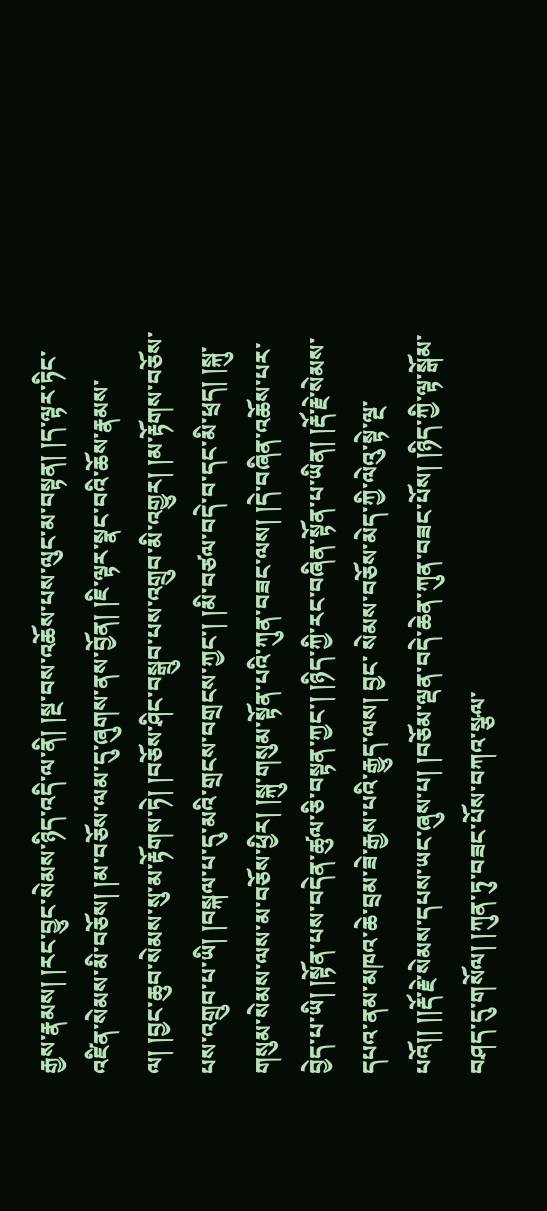རྒྱས་རྣམས། །རང་བྱུང་སེམས་ཉིད་འདི་ལ་ནི། །སྔ་བས་འཆོས་པས་ལུང་མ་བསྟན། །ད་ལྟར་ཏིང་འཛིན་སེམས་མི་བཅོས། །མ་བཅོས་ལམ་དུ་ཞུགས་ནས་བྱོན། །ཇི་ལྟར་སྣང་བའི་ཆོས་རྣམས་ལ། །བྱང་ཆུབ་སེམས་སུ་མ་རྟོགས་ཏེ། །བཅོས་ཤིང་བསྒྲུབ་པས་འགྲུབ་མི་འགྱུར། །མ་རྟོགས་བཅོས་པས་འགྲུབ་པ་ཡི། །བསྐལ་པ་དུ་མའི་གྲངས་བགྲངས་ཀྱང་། །མི་བཙལ་བདེ་བ་དང་མི་ཕྲད། །སྐུ་གསུམ་སེམས་ལས་མ་བཅོས་ཕྱིར། །སྐུ་གསུམ་སྟོན་པའི་ཀུན་བཟང་ལས། །དེ་བཞིན་འཆོས་པར་བྱེད་པ་ཡི། །སྟོན་པས་བདེན་ཚུལ་ཅི་བསྟན་ཀྱང་། །ཉིད་ཀྱི་རང་བཞིན་སྟོན་པ་ཡིན། །རྡོ་རྗེ་སེམས་དཔའ་ནམ་མཁའ་ཆེ་བྲམ་ཟེ་རྒྱས་པའི་རྒྱུད་ལས། བྱང་ སེམས་བཅོས་མེད་ཀྱི་ལེའུ་སྟེ་ལྔ་པའོ།། །།རྡོ་རྗེ་སེམས་དཔས་ཡང་ཞུས་པ། །བཅོམ་ལྡན་བདེ་ཆེན་ཀུན་བཟང་པོས། །ཉིད་ཀྱི་ལྟ་སྒོམ་བཤད་དུ་གསོལ། །ཀུན་ཏུ་བཟང་པོས་བཀའ་སྩལ་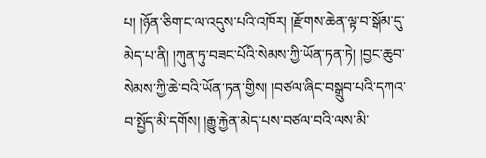པ། །ཉོན་ཅིག་ང་ལ་འདུས་པའི་འཁོར། །རྫོགས་ཆེན་ལྟ་བ་སྒོམ་དུ་མེད་པ་ནི། །ཀུན་ཏུ་བཟང་པོའི་སེམས་ཀྱི་ཡོན་ཏན་ཏེ། །བྱང་ཆུབ་སེམས་ཀྱི་ཆེ་བའི་ཡོན་ཏན་གྱིས། །བཙལ་ཞིང་བསྒྲུབ་པའི་དཀའ་བ་སྤྱོད་མི་དགོས། །རྒྱུ་རྐྱེན་མེད་པས་བཙལ་བའི་ལས་མི་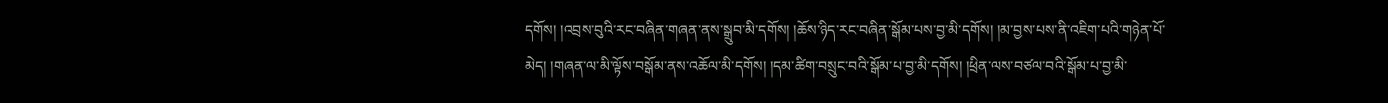དགོས། །འབྲས་བུའི་རང་བཞིན་གཞན་ནས་སྒྲུབ་མི་དགོས། །ཆོས་ཉིད་རང་བཞིན་སྒོམ་པས་བྱ་མི་དགོས། །མ་བྱས་པས་ནི་འཇིག་པའི་གཉེན་པོ་མེད། །གཞན་ལ་མི་ལྟོས་བསྒོམ་ནས་འཆོལ་མི་དགོས། །དམ་ཚིག་བསྲུང་བའི་སྒོམ་པ་བྱ་མི་དགོས། །ཕྲིན་ལས་བཙལ་བའི་སྒོམ་པ་བྱ་མི་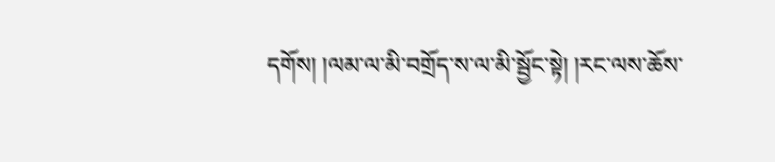དགོས། །ལམ་ལ་མི་བགྲོད་ས་ལ་མི་སྦྱོང་སྟེ། །རང་ལས་ཆོས་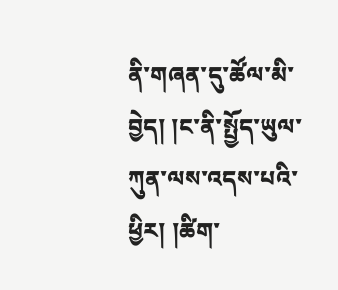ནི་གཞན་དུ་ཚོལ་མི་བྱེད། །ང་ནི་སྤྱོད་ཡུལ་ཀུན་ལས་འདས་པའི་ཕྱིར། །ཚིག་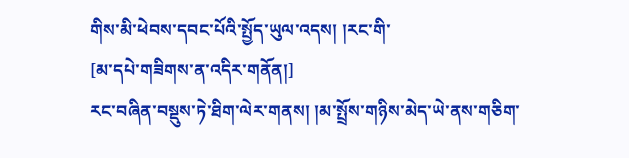གིས་མི་ཕེབས་དབང་པོའི་སྤྱོད་ཡུལ་འདས། །རང་གི་
[མ་དཔེ་གཟིགས་ན་འདིར་གནོན།]
རང་བཞིན་བསྡུས་ཏེ་ཐིག་ལེར་གནས། །མ་སྤྲོས་གཉིས་མེད་ཡེ་ནས་གཅིག་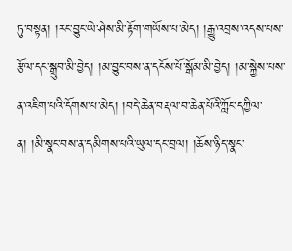ཏུ་བསྟན། །རང་བྱུང་ཡེ་ཤེས་མི་རྟོག་གཡོས་པ་མེད། །རྒྱུ་འབྲས་འདས་པས་རྩོལ་དང་སྒྲུབ་མི་བྱེད། །མ་བྱུང་བས་ན་དངོས་པོ་སྒོམ་མི་བྱེད། །མ་སྐྱེས་པས་ན་འཇིག་པའི་དོགས་པ་མེད། །བདེ་ཆེན་བརྡལ་བ་ཆེན་པོའི་ཀློང་དཀྱིལ་ན། །མི་སྣང་བས་ན་དམིགས་པའི་ཡུལ་དང་བྲལ། །ཆོས་ཉིད་སྣང་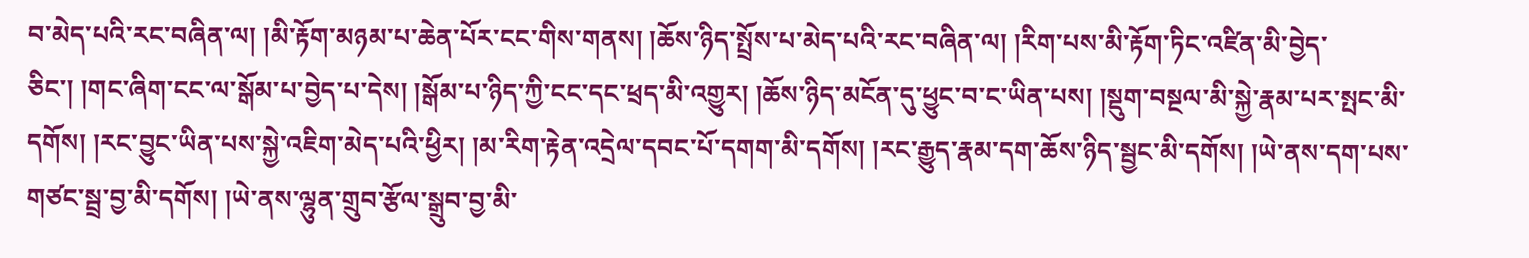བ་མེད་པའི་རང་བཞིན་ལ། །མི་རྟོག་མཉམ་པ་ཆེན་པོར་ངང་གིས་གནས། །ཆོས་ཉིད་སྤྲོས་པ་མེད་པའི་རང་བཞིན་ལ། །རིག་པས་མི་རྟོག་ཏིང་འཛིན་མི་བྱེད་ཅིང་། །གང་ཞིག་ངང་ལ་སྒོམ་པ་བྱེད་པ་དེས། །སྒོམ་པ་ཉིད་ཀྱི་ངང་དང་ཕྲད་མི་འགྱུར། །ཆོས་ཉིད་མངོན་དུ་ཕྱུང་བ་ང་ཡིན་པས། །སྡུག་བསྔལ་མི་སྐྱེ་རྣམ་པར་སྤང་མི་དགོས། །རང་བྱུང་ཡིན་པས་སྐྱེ་འཇིག་མེད་པའི་ཕྱིར། །མ་རིག་རྟེན་འདྲེལ་དབང་པོ་དགག་མི་དགོས། །རང་རྒྱུད་རྣམ་དག་ཆོས་ཉིད་སྦྱང་མི་དགོས། །ཡེ་ནས་དག་པས་གཙང་སྦྲ་བྱ་མི་དགོས། །ཡེ་ནས་ལྷུན་གྲུབ་རྩོལ་སྒྲུབ་བྱ་མི་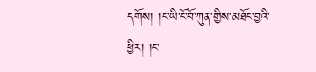དགོས། །ང་ཡི་ངོ་བོ་ཀུན་གྱིས་མཐོང་བྱའི་ཕྱིར། །ང་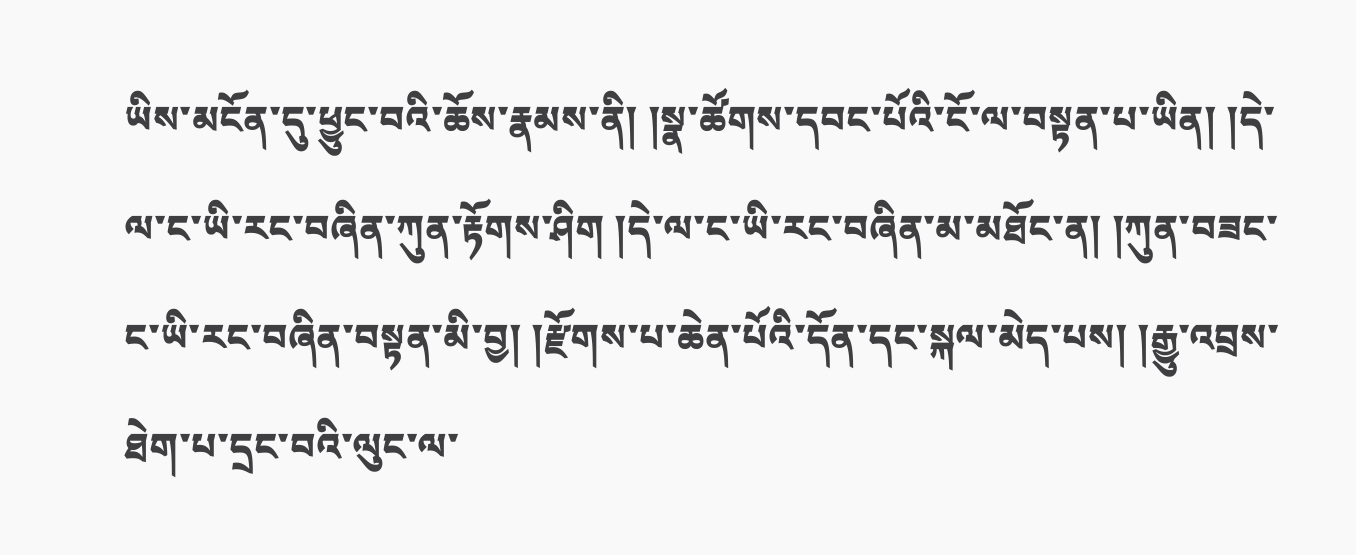ཡིས་མངོན་དུ་ཕྱུང་བའི་ཆོས་རྣམས་ནི། །སྣ་ཚོགས་དབང་པོའི་ངོ་ལ་བསྟན་པ་ཡིན། །དེ་ལ་ང་ཡི་རང་བཞིན་ཀུན་རྟོགས་ཤིག །དེ་ལ་ང་ཡི་རང་བཞིན་མ་མཐོང་ན། །ཀུན་བཟང་ང་ཡི་རང་བཞིན་བསྟན་མི་བྱ། །རྫོགས་པ་ཆེན་པོའི་དོན་དང་སྐལ་མེད་པས། །རྒྱུ་འབྲས་ཐེག་པ་དྲང་བའི་ལུང་ལ་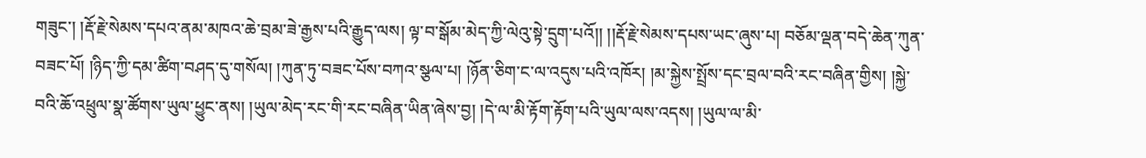གཟུང་། །རྡོ་རྗེ་སེམས་དཔའ་ནམ་མཁའ་ཆེ་བྲམ་ཟེ་རྒྱས་པའི་རྒྱུད་ལས། ལྟ་བ་སྒོམ་མེད་ཀྱི་ལེའུ་སྟེ་དྲུག་པའོ།། །།རྡོ་རྗེ་སེམས་དཔས་ཡང་ཞུས་པ། བཅོམ་ལྡན་བདེ་ཆེན་ཀུན་བཟང་པོ། །ཉིད་ཀྱི་དམ་ཚིག་བཤད་དུ་གསོལ། །ཀུན་ཏུ་བཟང་པོས་བཀའ་སྩལ་པ། །ཉོན་ཅིག་ང་ལ་འདུས་པའི་འཁོར། །མ་སྐྱེས་སྤྲོས་དང་བྲལ་བའི་རང་བཞིན་གྱིས། །སྐྱེ་བའི་ཆོ་འཕྲུལ་སྣ་ཚོགས་ཡུལ་ཕྱུང་ནས། །ཡུལ་མེད་རང་གི་རང་བཞིན་ཡིན་ཞེས་བྱ། །དེ་ལ་མི་རྟོག་རྟོག་པའི་ཡུལ་ལས་འདས། །ཡུལ་ལ་མི་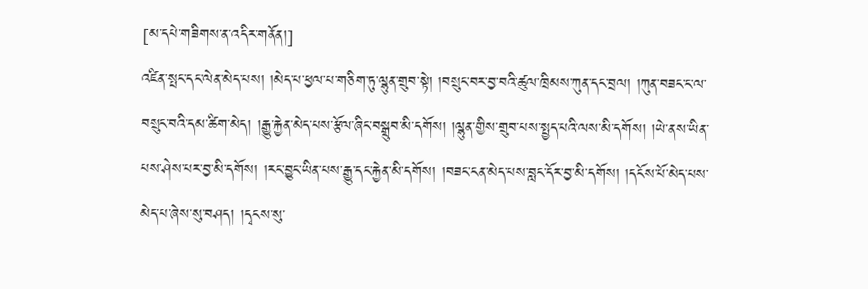[མ་དཔེ་གཟིགས་ན་འདིར་གནོན།]
འཛིན་སྤང་དང་ལེན་མེད་པས། །མེད་པ་ཕྱལ་པ་གཅིག་ཏུ་ལྷུན་གྲུབ་སྟེ། །བསྲུང་བར་བྱ་བའི་ཚུལ་ཁྲིམས་ཀུན་དང་བྲལ། །ཀུན་བཟང་ང་ལ་བསྲུང་བའི་དམ་ཚིག་མེད། །རྒྱུ་རྐྱེན་མེད་པས་རྩོལ་ཞིང་བསྒྲུབ་མི་དགོས། །ལྷུན་གྱིས་གྲུབ་པས་སྤྱད་པའི་ལས་མི་དགོས། །ཡེ་ནས་ཡིན་པས་ཤེས་པར་བྱ་མི་དགོས། །རང་བྱུང་ཡིན་པས་རྒྱུ་དང་རྐྱེན་མི་དགོས། །བཟང་ངན་མེད་པས་བླང་དོར་བྱ་མི་དགོས། །དངོས་པོ་མེད་པས་མེད་པ་ཞེས་སུ་བཤད། །དྭངས་སུ་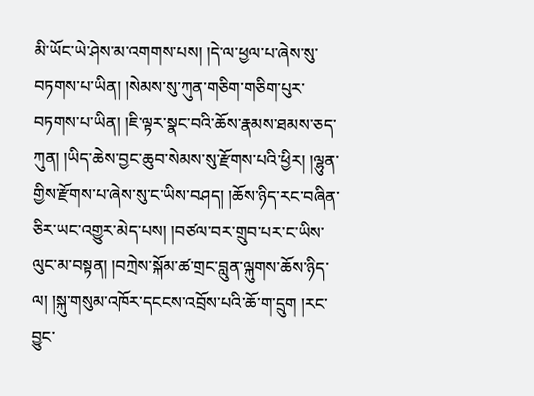མི་ཡོང་ཡེ་ཤེས་མ་འགགས་པས། །དེ་ལ་ཕྱལ་པ་ཞེས་སུ་བཏགས་པ་ཡིན། །སེམས་སུ་ཀུན་གཅིག་གཅིག་པུར་བཏགས་པ་ཡིན། །ཇི་ལྟར་སྣང་བའི་ཆོས་རྣམས་ཐམས་ཅད་ཀུན། །ཡིད་ཆེས་བྱང་ཆུབ་སེམས་སུ་རྫོགས་པའི་ཕྱིར། །ལྷུན་གྱིས་རྫོགས་པ་ཞེས་སུ་ང་ཡིས་བཤད། །ཆོས་ཉིད་རང་བཞིན་ཅིར་ཡང་འགྱུར་མེད་པས། །བཙལ་བར་གྲུབ་པར་ང་ཡིས་ལུང་མ་བསྟན། །བཀྲེས་སྐོམ་ཚ་གྲང་བླུན་ལྐུགས་ཆོས་ཉིད་ལ། །སྐུ་གསུམ་འཁོར་དངངས་འབྲོས་པའི་ཆོ་ག་དྲུག །རང་བྱུང་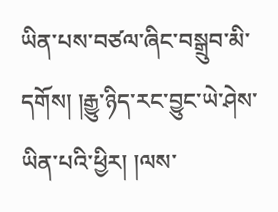ཡིན་པས་བཙལ་ཞིང་བསྒྲུབ་མི་དགོས། །རྒྱུ་ཉིད་རང་བྱུང་ཡེ་ཤེས་ཡིན་པའི་ཕྱིར། །ལས་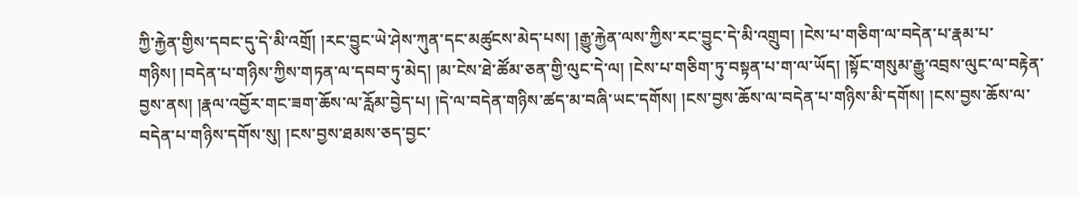ཀྱི་རྐྱེན་གྱིས་དབང་དུ་དེ་མི་འགྲོ། །རང་བྱུང་ཡེ་ཤེས་ཀུན་དང་མཚུངས་མེད་པས། །རྒྱུ་རྐྱེན་ལས་ཀྱིས་རང་བྱུང་དེ་མི་འགྲུབ། །ངེས་པ་གཅིག་ལ་བདེན་པ་རྣམ་པ་གཉིས། །བདེན་པ་གཉིས་ཀྱིས་གཏན་ལ་དབབ་ཏུ་མེད། །མ་ངེས་ཐེ་ཚོམ་ཅན་གྱི་ལུང་དེ་ལ། །ངེས་པ་གཅིག་ཏུ་བསྟན་པ་ག་ལ་ཡོད། །སྟོང་གསུམ་རྒྱུ་འབྲས་ལུང་ལ་བརྟེན་བྱས་ནས། །རྣལ་འབྱོར་གང་ཟག་ཆོས་ལ་རློམ་བྱེད་པ། །དེ་ལ་བདེན་གཉིས་ཚད་མ་བཞི་ཡང་དགོས། །ངས་བྱས་ཆོས་ལ་བདེན་པ་གཉིས་མི་དགོས། །ངས་བྱས་ཆོས་ལ་བདེན་པ་གཉིས་དགོས་སུ། །ངས་བྱས་ཐམས་ཅད་བྱང་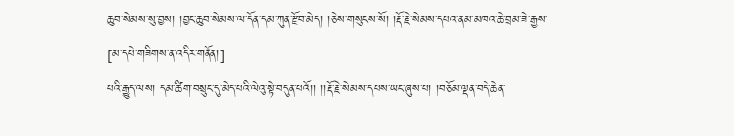ཆུབ་སེམས་སུ་བྱས། །བྱང་ཆུབ་སེམས་ལ་དོན་དམ་ཀུན་རྫོབ་མེད། །ཅེས་གསུངས་སོ། །རྡོ་རྗེ་སེམས་དཔའ་ནམ་མཁའ་ཆེ་བྲམ་ཟེ་རྒྱས་
[མ་དཔེ་གཟིགས་ན་འདིར་གནོན།]
པའི་རྒྱུད་ལས། དམ་ཚིག་བསྲུང་དུ་མེད་པའི་ལེའུ་སྟེ་བདུན་པའོ།། །།རྡོ་རྗེ་སེམས་དཔས་ཡང་ཞུས་པ། །བཅོམ་ལྡན་བདེ་ཆེན་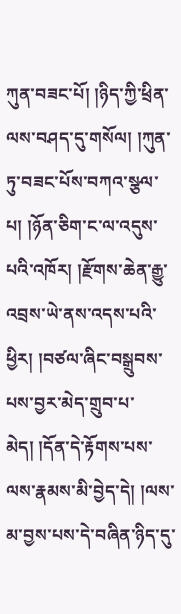ཀུན་བཟང་པོ། །ཉིད་ཀྱི་ཕྲིན་ལས་བཤད་དུ་གསོལ། །ཀུན་ཏུ་བཟང་པོས་བཀའ་སྩལ་པ། །ཉོན་ཅིག་ང་ལ་འདུས་པའི་འཁོར། །རྫོགས་ཆེན་རྒྱུ་འབྲས་ཡེ་ནས་འདས་པའི་ཕྱིར། །བཙལ་ཞིང་བསྒྲུབས་པས་བྱར་མེད་གྲུབ་པ་མེད། །དོན་དེ་རྟོགས་པས་ལས་རྣམས་མི་བྱེད་དེ། །ལས་མ་བྱས་པས་དེ་བཞིན་ཉིད་དུ་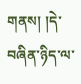གནས། །དེ་བཞིན་ཉིད་ལ་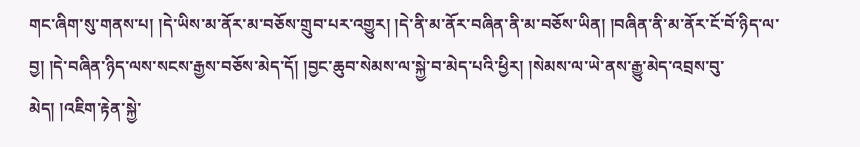གང་ཞིག་སུ་གནས་པ། །དེ་ཡིས་མ་ནོར་མ་བཅོས་གྲུབ་པར་འགྱུར། །དེ་ནི་མ་ནོར་བཞིན་ནི་མ་བཅོས་ཡིན། །བཞིན་ནི་མ་ནོར་ངོ་བོ་ཉིད་ལ་བྱ། །དེ་བཞིན་ཉིད་ལས་སངས་རྒྱས་བཅོས་མེད་དོ། །བྱང་ཆུབ་སེམས་ལ་སྐྱེ་བ་མེད་པའི་ཕྱིར། །སེམས་ལ་ཡེ་ནས་རྒྱུ་མེད་འབྲས་བུ་མེད། །འཇིག་རྟེན་སྐྱེ་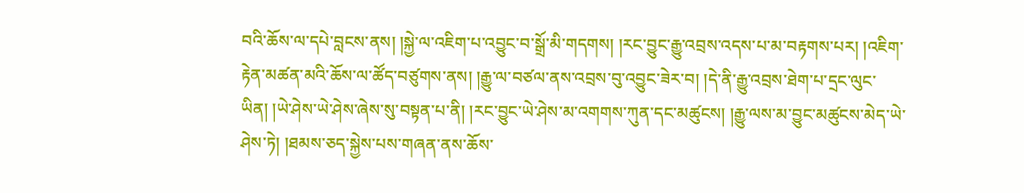བའི་ཆོས་ལ་དཔེ་བླངས་ནས། །སྐྱེ་ལ་འཇིག་པ་འབྱུང་བ་སྒྲོ་མི་གདགས། །རང་བྱུང་རྒྱུ་འབྲས་འདས་པ་མ་བརྟགས་པར། །འཇིག་རྟེན་མཚན་མའི་ཆོས་ལ་ཚོད་བཙུགས་ནས། །རྒྱུ་ལ་བཙལ་ནས་འབྲས་བུ་འབྱུང་ཟེར་བ། །དེ་ནི་རྒྱུ་འབྲས་ཐེག་པ་དྲང་ལུང་ཡིན། །ཡེ་ཤེས་ཡེ་ཤེས་ཞེས་སུ་བསྟན་པ་ནི། །རང་བྱུང་ཡེ་ཤེས་མ་འགགས་ཀུན་དང་མཚུངས། །རྒྱུ་ལས་མ་བྱུང་མཚུངས་མེད་ཡེ་ཤེས་ཏེ། །ཐམས་ཅད་སྐྱེས་པས་གཞན་ནས་ཆོས་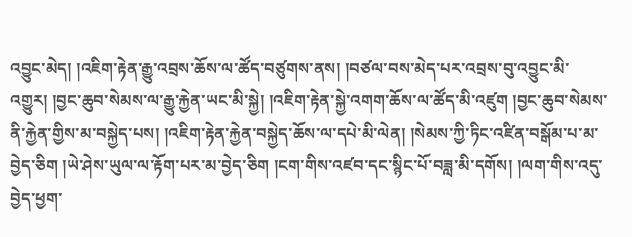འབྱུང་མེད། །འཇིག་རྟེན་རྒྱུ་འབྲས་ཆོས་ལ་ཚོད་བཙུགས་ནས། །བཙལ་བས་མེད་པར་འབྲས་བུ་འབྱུང་མི་འགྱུར། །བྱང་ཆུབ་སེམས་ལ་རྒྱུ་རྐྱེན་ཡང་མི་སྐྱེ། །འཇིག་རྟེན་སྐྱེ་འགག་ཆོས་ལ་ཚོད་མི་འཛུག །བྱང་ཆུབ་སེམས་ནི་རྐྱེན་གྱིས་མ་བསྐྱེད་པས། །འཇིག་རྟེན་རྐྱེན་བསྐྱེད་ཆོས་ལ་དཔེ་མི་ལེན། །སེམས་ཀྱི་ཏིང་འཛིན་བསྒོམ་པ་མ་བྱེད་ཅིག །ཡེ་ཤེས་ཡུལ་ལ་རྟོག་པར་མ་བྱེད་ཅིག །ངག་གིས་འཛབ་དང་སྙིང་པོ་བཟླ་མི་དགོས། །ལག་གིས་འདུ་བྱེད་ཕྱག་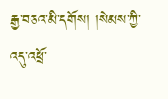རྒྱ་བཅའ་མི་དགོས། །སེམས་ཀྱི་འདུ་འཕྲོ་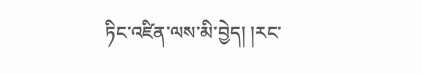ཏིང་འཛིན་ལས་མི་བྱེད། །རང་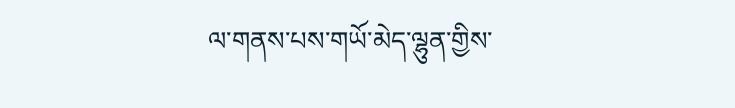ལ་གནས་པས་གཡོ་མེད་ལྷུན་གྱིས་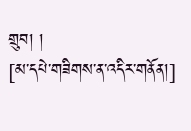གྲུབ། །
[མ་དཔེ་གཟིགས་ན་འདིར་གནོན།]